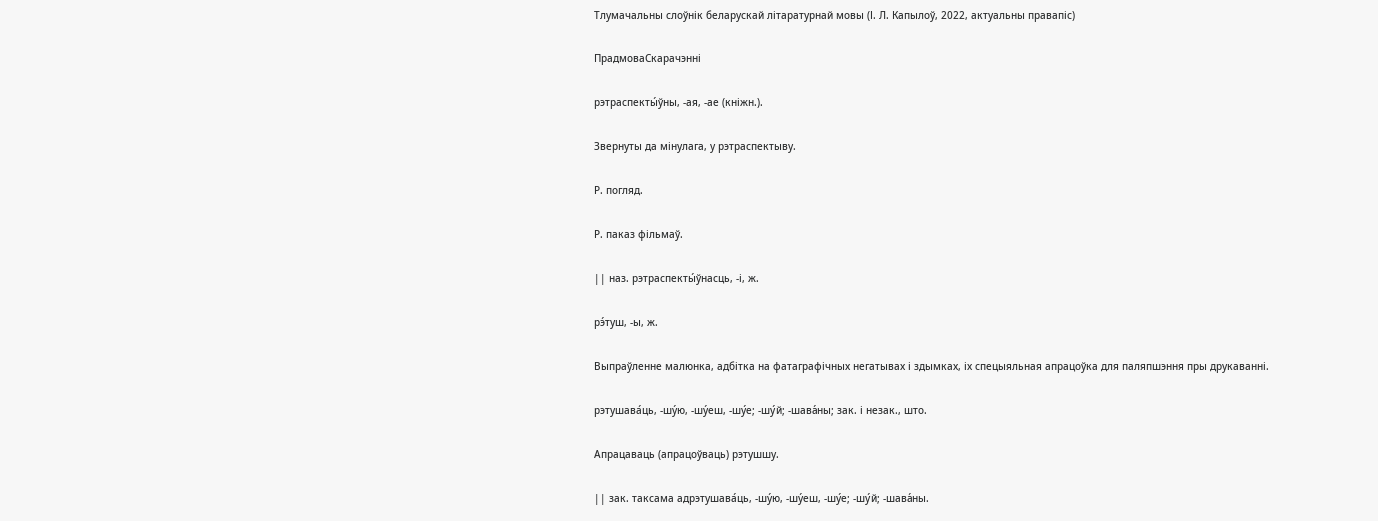Тлумачальны слоўнік беларускай літаратурнай мовы (І. Л. Капылоў, 2022, актуальны правапіс)

ПрадмоваСкарачэнні

рэтраспекты́ўны, -ая, -ае (кніжн.).

Звернуты да мінулага, у рэтраспектыву.

Р. погляд.

Р. паказ фільмаў.

|| наз. рэтраспекты́ўнасць, -і, ж.

рэ́туш, -ы, ж.

Выпраўленне малюнка, адбітка на фатаграфічных негатывах і здымках, іх спецыяльная апрацоўка для паляпшэння пры друкаванні.

рэтушава́ць, -шу́ю, -шу́еш, -шу́е; -шу́й; -шава́ны; зак. і незак., што.

Апрацаваць (апрацоўваць) рэтушшу.

|| зак. таксама адрэтушава́ць, -шу́ю, -шу́еш, -шу́е; -шу́й; -шава́ны.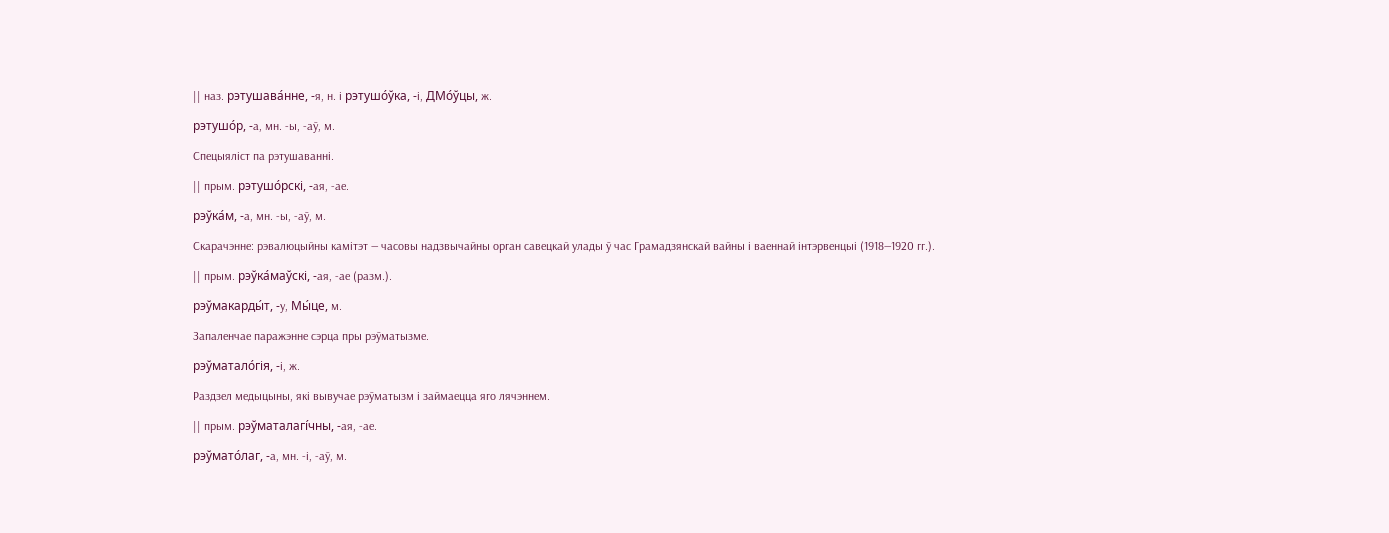|| наз. рэтушава́нне, -я, н. і рэтушо́ўка, -і, ДМо́ўцы, ж.

рэтушо́р, -а, мн. -ы, -аў, м.

Спецыяліст па рэтушаванні.

|| прым. рэтушо́рскі, -ая, -ае.

рэўка́м, -а, мн. -ы, -аў, м.

Скарачэнне: рэвалюцыйны камітэт — часовы надзвычайны орган савецкай улады ў час Грамадзянскай вайны і ваеннай інтэрвенцыі (1918—1920 гг.).

|| прым. рэўка́маўскі, -ая, -ае (разм.).

рэўмакарды́т, -у, Мы́це, м.

Запаленчае паражэнне сэрца пры рэўматызме.

рэўматало́гія, -і, ж.

Раздзел медыцыны, які вывучае рэўматызм і займаецца яго лячэннем.

|| прым. рэўматалагі́чны, -ая, -ае.

рэўмато́лаг, -а, мн. -і, -аў, м.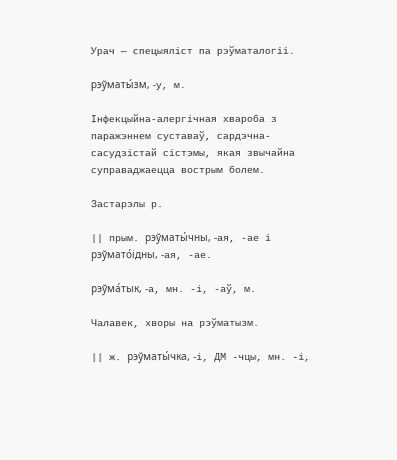Урач — спецыяліст па рэўматалогіі.

рэўматы́зм, -у, м.

Інфекцыйна-алергічная хвароба з паражэннем суставаў, сардэчна-сасудзістай сістэмы, якая звычайна суправаджаецца вострым болем.

Застарэлы р.

|| прым. рэўматы́чны, -ая, -ае і рэўмато́ідны, -ая, -ае.

рэўма́тык, -а, мн. -і, -аў, м.

Чалавек, хворы на рэўматызм.

|| ж. рэўматы́чка, -і, ДМ -чцы, мн. -і,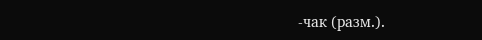-чак (разм.).